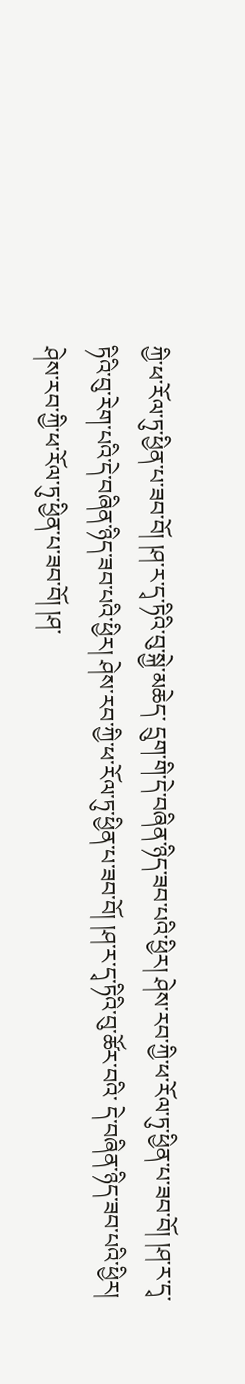ཀྱི་ཕ་རོལ་ཏུ་ཕྱིན་པ་ཟབ་བོ། །ཤ་ར་དྭ་ཏིའི་བུ་སྐྱེ་མཆེད་ དྲུག་གི་དེ་བཞིན་ཉིད་ཟབ་པའི་ཕྱིར། ཤེས་རབ་ཀྱི་ཕ་རོལ་ཏུ་ཕྱིན་པ་ཟབ་བོ། །ཤ་ར་དྭ་ཏིའི་བུ་རེག་པའི་དེ་བཞིན་ཉིད་ཟབ་པའི་ཕྱིར། ཤེས་རབ་ཀྱི་ཕ་རོལ་ཏུ་ཕྱིན་པ་ཟབ་བོ། །ཤ་ར་དྭ་ཏིའི་བུ་ཚོར་བའི་ དེ་བཞིན་ཉིད་ཟབ་པའི་ཕྱིར། ཤེས་རབ་ཀྱི་ཕ་རོལ་ཏུ་ཕྱིན་པ་ཟབ་བོ། །ཤ་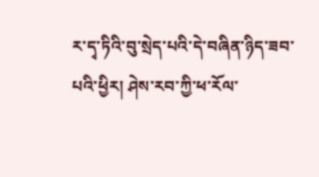ར་དྭ་ཏིའི་བུ་སྲེད་པའི་དེ་བཞིན་ཉིད་ཟབ་པའི་ཕྱིར། ཤེས་རབ་ཀྱི་ཕ་རོལ་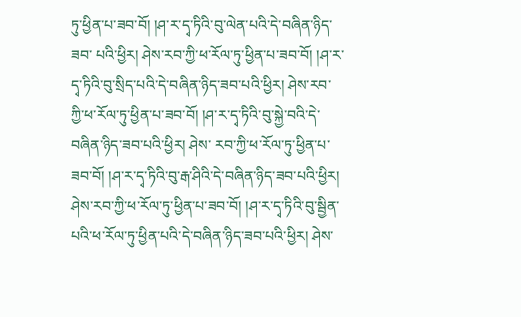ཏུ་ཕྱིན་པ་ཟབ་བོ། །ཤ་ར་དྭ་ཏིའི་བུ་ལེན་པའི་དེ་བཞིན་ཉིད་ཟབ་ པའི་ཕྱིར། ཤེས་རབ་ཀྱི་ཕ་རོལ་ཏུ་ཕྱིན་པ་ཟབ་བོ། །ཤ་ར་དྭ་ཏིའི་བུ་སྲིད་པའི་དེ་བཞིན་ཉིད་ཟབ་པའི་ཕྱིར། ཤེས་རབ་ཀྱི་ཕ་རོལ་ཏུ་ཕྱིན་པ་ཟབ་བོ། །ཤ་ར་དྭ་ཏིའི་བུ་སྐྱེ་བའི་དེ་བཞིན་ཉིད་ཟབ་པའི་ཕྱིར། ཤེས་ རབ་ཀྱི་ཕ་རོལ་ཏུ་ཕྱིན་པ་ཟབ་བོ། །ཤ་ར་དྭ་ཏིའི་བུ་རྒ་ཤིའི་དེ་བཞིན་ཉིད་ཟབ་པའི་ཕྱིར། ཤེས་རབ་ཀྱི་ཕ་རོལ་ཏུ་ཕྱིན་པ་ཟབ་བོ། །ཤ་ར་དྭ་ཏིའི་བུ་སྦྱིན་པའི་ཕ་རོལ་ཏུ་ཕྱིན་པའི་དེ་བཞིན་ཉིད་ཟབ་པའི་ཕྱིར། ཤེས་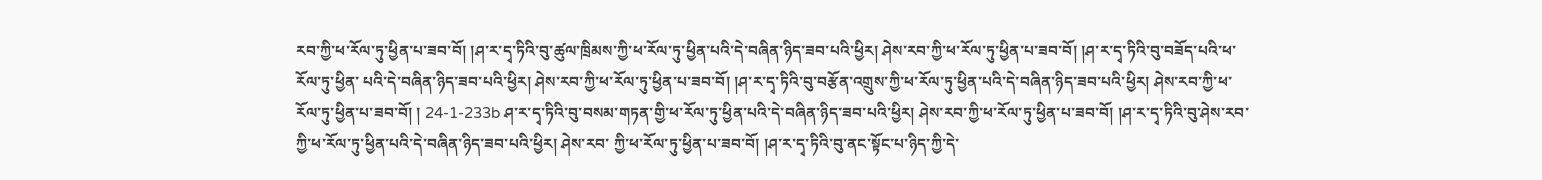རབ་ཀྱི་ཕ་རོལ་ཏུ་ཕྱིན་པ་ཟབ་བོ། །ཤ་ར་དྭ་ཏིའི་བུ་ཚུལ་ཁྲིམས་ཀྱི་ཕ་རོལ་ཏུ་ཕྱིན་པའི་དེ་བཞིན་ཉིད་ཟབ་པའི་ཕྱིར། ཤེས་རབ་ཀྱི་ཕ་རོལ་ཏུ་ཕྱིན་པ་ཟབ་བོ། །ཤ་ར་དྭ་ཏིའི་བུ་བཟོད་པའི་ཕ་རོལ་ཏུ་ཕྱིན་ པའི་དེ་བཞིན་ཉིད་ཟབ་པའི་ཕྱིར། ཤེས་རབ་ཀྱི་ཕ་རོལ་ཏུ་ཕྱིན་པ་ཟབ་བོ། །ཤ་ར་དྭ་ཏིའི་བུ་བརྩོན་འགྲུས་ཀྱི་ཕ་རོལ་ཏུ་ཕྱིན་པའི་དེ་བཞིན་ཉིད་ཟབ་པའི་ཕྱིར། ཤེས་རབ་ཀྱི་ཕ་རོལ་ཏུ་ཕྱིན་པ་ཟབ་བོ། ། 24-1-233b ཤ་ར་དྭ་ཏིའི་བུ་བསམ་གཏན་གྱི་ཕ་རོལ་ཏུ་ཕྱིན་པའི་དེ་བཞིན་ཉིད་ཟབ་པའི་ཕྱིར། ཤེས་རབ་ཀྱི་ཕ་རོལ་ཏུ་ཕྱིན་པ་ཟབ་བོ། །ཤ་ར་དྭ་ཏིའི་བུ་ཤེས་རབ་ཀྱི་ཕ་རོལ་ཏུ་ཕྱིན་པའི་དེ་བཞིན་ཉིད་ཟབ་པའི་ཕྱིར། ཤེས་རབ་ ཀྱི་ཕ་རོལ་ཏུ་ཕྱིན་པ་ཟབ་བོ། །ཤ་ར་དྭ་ཏིའི་བུ་ནང་སྟོང་པ་ཉིད་ཀྱི་དེ་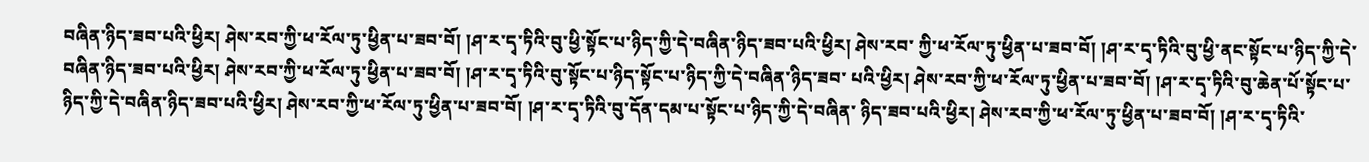བཞིན་ཉིད་ཟབ་པའི་ཕྱིར། ཤེས་རབ་ཀྱི་ཕ་རོལ་ཏུ་ཕྱིན་པ་ཟབ་བོ། །ཤ་ར་དྭ་ཏིའི་བུ་ཕྱི་སྟོང་པ་ཉིད་ཀྱི་དེ་བཞིན་ཉིད་ཟབ་པའི་ཕྱིར། ཤེས་རབ་ ཀྱི་ཕ་རོལ་ཏུ་ཕྱིན་པ་ཟབ་བོ། །ཤ་ར་དྭ་ཏིའི་བུ་ཕྱི་ནང་སྟོང་པ་ཉིད་ཀྱི་དེ་བཞིན་ཉིད་ཟབ་པའི་ཕྱིར། ཤེས་རབ་ཀྱི་ཕ་རོལ་ཏུ་ཕྱིན་པ་ཟབ་བོ། །ཤ་ར་དྭ་ཏིའི་བུ་སྟོང་པ་ཉིད་སྟོང་པ་ཉིད་ཀྱི་དེ་བཞིན་ཉིད་ཟབ་ པའི་ཕྱིར། ཤེས་རབ་ཀྱི་ཕ་རོལ་ཏུ་ཕྱིན་པ་ཟབ་བོ། །ཤ་ར་དྭ་ཏིའི་བུ་ཆེན་པོ་སྟོང་པ་ཉིད་ཀྱི་དེ་བཞིན་ཉིད་ཟབ་པའི་ཕྱིར། ཤེས་རབ་ཀྱི་ཕ་རོལ་ཏུ་ཕྱིན་པ་ཟབ་བོ། །ཤ་ར་དྭ་ཏིའི་བུ་དོན་དམ་པ་སྟོང་པ་ཉིད་ཀྱི་དེ་བཞིན་ ཉིད་ཟབ་པའི་ཕྱིར། ཤེས་རབ་ཀྱི་ཕ་རོལ་ཏུ་ཕྱིན་པ་ཟབ་བོ། །ཤ་ར་དྭ་ཏིའི་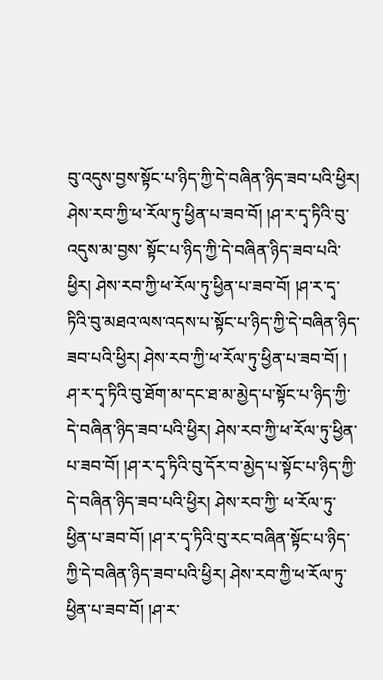བུ་འདུས་བྱས་སྟོང་པ་ཉིད་ཀྱི་དེ་བཞིན་ཉིད་ཟབ་པའི་ཕྱིར། ཤེས་རབ་ཀྱི་ཕ་རོལ་ཏུ་ཕྱིན་པ་ཟབ་བོ། །ཤ་ར་དྭ་ཏིའི་བུ་འདུས་མ་བྱས་ སྟོང་པ་ཉིད་ཀྱི་དེ་བཞིན་ཉིད་ཟབ་པའི་ཕྱིར། ཤེས་རབ་ཀྱི་ཕ་རོལ་ཏུ་ཕྱིན་པ་ཟབ་བོ། །ཤ་ར་དྭ་ཏིའི་བུ་མཐའ་ལས་འདས་པ་སྟོང་པ་ཉིད་ཀྱི་དེ་བཞིན་ཉིད་ཟབ་པའི་ཕྱིར། ཤེས་རབ་ཀྱི་ཕ་རོལ་ཏུ་ཕྱིན་པ་ཟབ་བོ། ། ཤ་ར་དྭ་ཏིའི་བུ་ཐོག་མ་དང་ཐ་མ་མྱེད་པ་སྟོང་པ་ཉིད་ཀྱི་དེ་བཞིན་ཉིད་ཟབ་པའི་ཕྱིར། ཤེས་རབ་ཀྱི་ཕ་རོལ་ཏུ་ཕྱིན་པ་ཟབ་བོ། །ཤ་ར་དྭ་ཏིའི་བུ་དོར་བ་མྱེད་པ་སྟོང་པ་ཉིད་ཀྱི་དེ་བཞིན་ཉིད་ཟབ་པའི་ཕྱིར། ཤེས་རབ་ཀྱི་ ཕ་རོལ་ཏུ་ཕྱིན་པ་ཟབ་བོ། །ཤ་ར་དྭ་ཏིའི་བུ་རང་བཞིན་སྟོང་པ་ཉིད་ཀྱི་དེ་བཞིན་ཉིད་ཟབ་པའི་ཕྱིར། ཤེས་རབ་ཀྱི་ཕ་རོལ་ཏུ་ཕྱིན་པ་ཟབ་བོ། །ཤ་ར་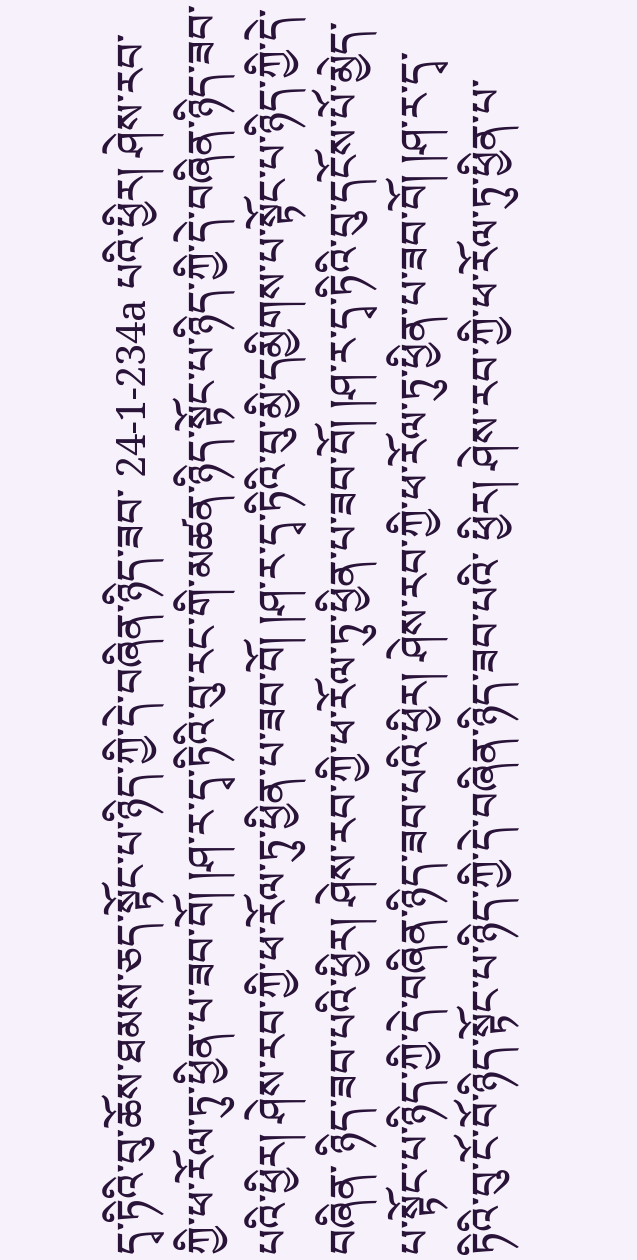དྭ་ཏིའི་བུ་ཆོས་ཐམས་ཅད་སྟོང་པ་ཉིད་ཀྱི་དེ་བཞིན་ཉིད་ཟབ་ 24-1-234a པའི་ཕྱིར། ཤེས་རབ་ཀྱི་ཕ་རོལ་ཏུ་ཕྱིན་པ་ཟབ་བོ། །ཤ་ར་དྭ་ཏིའི་བུ་རང་གི་མཚན་ཉིད་སྟོང་པ་ཉིད་ཀྱི་དེ་བཞིན་ཉིད་ཟབ་པའི་ཕྱིར། ཤེས་རབ་ཀྱི་ཕ་རོལ་ཏུ་ཕྱིན་པ་ཟབ་བོ། །ཤ་ར་དྭ་ཏིའི་བུ་མྱི་དམྱིགས་པ་སྟོང་པ་ཉིད་ཀྱི་དེ་བཞིན་ ཉིད་ཟབ་པའི་ཕྱིར། ཤེས་རབ་ཀྱི་ཕ་རོལ་ཏུ་ཕྱིན་པ་ཟབ་བོ། །ཤ་ར་དྭ་ཏིའི་བུ་དངོས་པོ་མྱེད་པ་སྟོང་པ་ཉིད་ཀྱི་དེ་བཞིན་ཉིད་ཟབ་པའི་ཕྱིར། ཤེས་རབ་ཀྱི་ཕ་རོལ་ཏུ་ཕྱིན་པ་ཟབ་བོ། །ཤ་ར་དྭ་ཏིའི་བུ་ངོ་བོ་ཉིད་སྟོང་པ་ཉིད་ཀྱི་དེ་བཞིན་ཉིད་ཟབ་པའི་ ཕྱིར། ཤེས་རབ་ཀྱི་ཕ་རོལ་ཏུ་ཕྱིན་པ་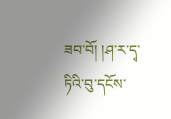ཟབ་བོ། །ཤ་ར་དྭ་ཏིའི་བུ་དངོས་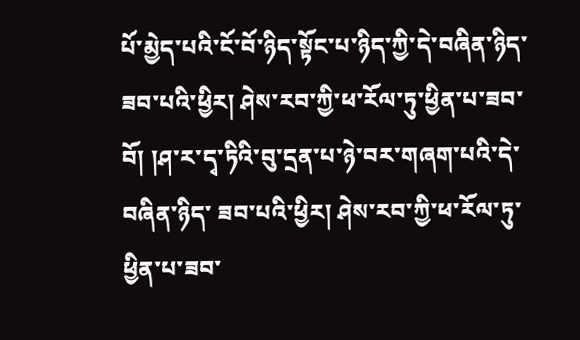པོ་མྱེད་པའི་ངོ་བོ་ཉིད་སྟོང་པ་ཉིད་ཀྱི་དེ་བཞིན་ཉིད་ཟབ་པའི་ཕྱིར། ཤེས་རབ་ཀྱི་ཕ་རོལ་ཏུ་ཕྱིན་པ་ཟབ་བོ། །ཤ་ར་དྭ་ཏིའི་བུ་དྲན་པ་ཉེ་བར་གཞག་པའི་དེ་བཞིན་ཉིད་ ཟབ་པའི་ཕྱིར། ཤེས་རབ་ཀྱི་ཕ་རོལ་ཏུ་ཕྱིན་པ་ཟབ་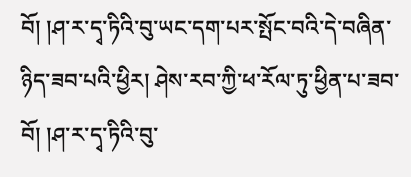བོ། །ཤ་ར་དྭ་ཏིའི་བུ་ཡང་དག་པར་སྤོང་བའི་དེ་བཞིན་ཉིད་ཟབ་པའི་ཕྱིར། ཤེས་རབ་ཀྱི་ཕ་རོལ་ཏུ་ཕྱིན་པ་ཟབ་བོ། །ཤ་ར་དྭ་ཏིའི་བུ་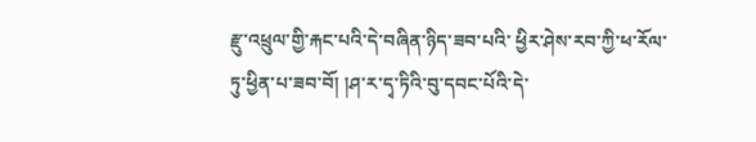རྫུ་འཕྲུལ་གྱི་རྐང་པའི་དེ་བཞིན་ཉིད་ཟབ་པའི་ ཕྱིར་ཤེས་རབ་ཀྱི་ཕ་རོལ་ཏུ་ཕྱིན་པ་ཟབ་བོ། །ཤ་ར་དྭ་ཏིའི་བུ་དབང་པོའི་དེ་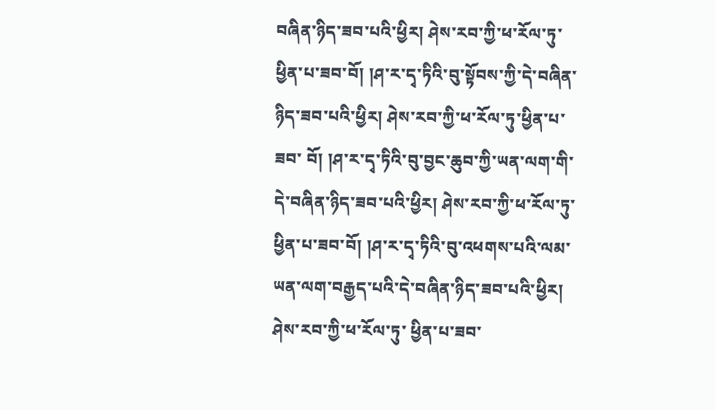བཞིན་ཉིད་ཟབ་པའི་ཕྱིར། ཤེས་རབ་ཀྱི་ཕ་རོལ་ཏུ་ཕྱིན་པ་ཟབ་བོ། །ཤ་ར་དྭ་ཏིའི་བུ་སྟོབས་ཀྱི་དེ་བཞིན་ཉིད་ཟབ་པའི་ཕྱིར། ཤེས་རབ་ཀྱི་ཕ་རོལ་ཏུ་ཕྱིན་པ་ཟབ་ བོ། །ཤ་ར་དྭ་ཏིའི་བུ་བྱང་ཆུབ་ཀྱི་ཡན་ལག་གི་དེ་བཞིན་ཉིད་ཟབ་པའི་ཕྱིར། ཤེས་རབ་ཀྱི་ཕ་རོལ་ཏུ་ཕྱིན་པ་ཟབ་བོ། །ཤ་ར་དྭ་ཏིའི་བུ་འཕགས་པའི་ལམ་ཡན་ལག་བརྒྱད་པའི་དེ་བཞིན་ཉིད་ཟབ་པའི་ཕྱིར། ཤེས་རབ་ཀྱི་ཕ་རོལ་ཏུ་ ཕྱིན་པ་ཟབ་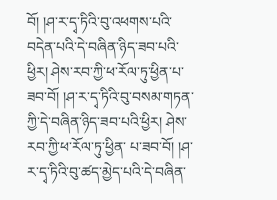བོ། །ཤ་ར་དྭ་ཏིའི་བུ་འཕགས་པའི་བདེན་པའི་དེ་བཞིན་ཉིད་ཟབ་པའི་ཕྱིར། ཤེས་རབ་ཀྱི་ཕ་རོལ་ཏུ་ཕྱིན་པ་ཟབ་བོ། །ཤ་ར་དྭ་ཏིའི་བུ་བསམ་གཏན་ཀྱི་དེ་བཞིན་ཉིད་ཟབ་པའི་ཕྱིར། ཤེས་རབ་ཀྱི་ཕ་རོལ་ཏུ་ཕྱིན་ པ་ཟབ་བོ། །ཤ་ར་དྭ་ཏིའི་བུ་ཚད་མྱེད་པའི་དེ་བཞིན་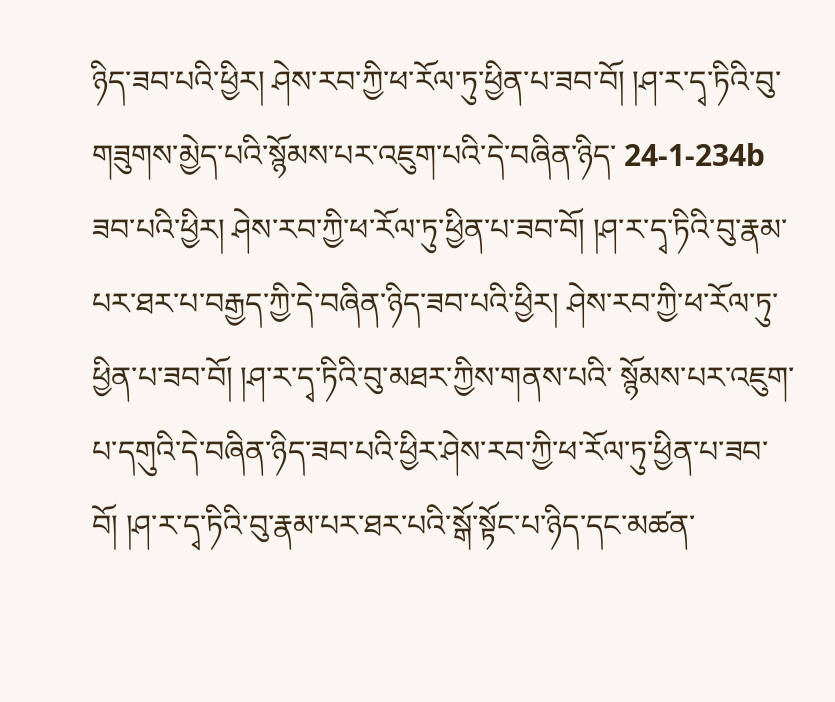ཉིད་ཟབ་པའི་ཕྱིར། ཤེས་རབ་ཀྱི་ཕ་རོལ་ཏུ་ཕྱིན་པ་ཟབ་བོ། །ཤ་ར་དྭ་ཏིའི་བུ་གཟུགས་མྱེད་པའི་སྙོམས་པར་འཇུག་པའི་དེ་བཞིན་ཉིད་ 24-1-234b ཟབ་པའི་ཕྱིར། ཤེས་རབ་ཀྱི་ཕ་རོལ་ཏུ་ཕྱིན་པ་ཟབ་བོ། །ཤ་ར་དྭ་ཏིའི་བུ་རྣམ་པར་ཐར་པ་བརྒྱད་ཀྱི་དེ་བཞིན་ཉིད་ཟབ་པའི་ཕྱིར། ཤེས་རབ་ཀྱི་ཕ་རོལ་ཏུ་ཕྱིན་པ་ཟབ་བོ། །ཤ་ར་དྭ་ཏིའི་བུ་མཐར་ཀྱིས་གནས་པའི་ སྙོམས་པར་འཇུག་པ་དགུའི་དེ་བཞིན་ཉིད་ཟབ་པའི་ཕྱིར་ཤེས་རབ་ཀྱི་ཕ་རོལ་ཏུ་ཕྱིན་པ་ཟབ་བོ། །ཤ་ར་དྭ་ཏིའི་བུ་རྣམ་པར་ཐར་པའི་སྒོ་སྟོང་པ་ཉིད་དང་མཚན་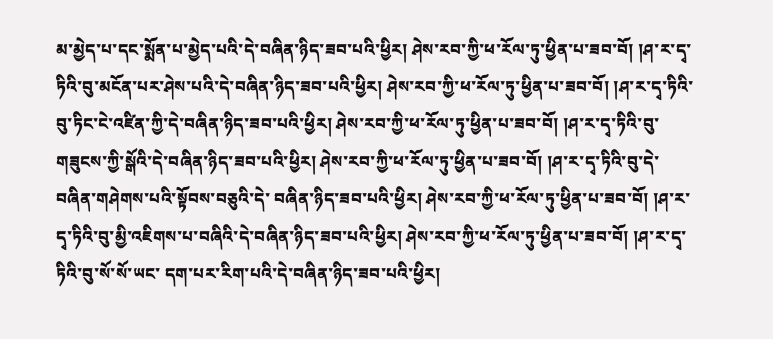མ་མྱེད་པ་དང་སྨོན་པ་མྱེད་པའི་དེ་བཞིན་ཉིད་ཟབ་པའི་ཕྱིར། ཤེས་རབ་ཀྱི་ཕ་རོལ་ཏུ་ཕྱིན་པ་ཟབ་བོ། །ཤ་ར་དྭ་ཏིའི་བུ་མངོན་པར་ཤེས་པའི་དེ་བཞིན་ཉིད་ཟབ་པའི་ཕྱིར། ཤེས་རབ་ཀྱི་ཕ་རོལ་ཏུ་ཕྱིན་པ་ཟབ་བོ། །ཤ་ར་དྭ་ཏིའི་བུ་ཏིང་ངེ་འཛིན་ཀྱི་དེ་བཞིན་ཉིད་ཟབ་པའི་ཕྱིར། ཤེས་རབ་ཀྱི་ཕ་རོལ་ཏུ་ཕྱིན་པ་ཟབ་བོ། །ཤ་ར་དྭ་ཏིའི་བུ་གཟུངས་ཀྱི་སྒོའི་དེ་བཞིན་ཉིད་ཟབ་པའི་ཕྱིར། ཤེས་རབ་ཀྱི་ཕ་རོལ་ཏུ་ཕྱིན་པ་ཟབ་བོ། །ཤ་ར་དྭ་ཏིའི་བུ་དེ་བཞིན་གཤེགས་པའི་སྟོབས་བཅུའི་དེ་ བཞིན་ཉིད་ཟབ་པའི་ཕྱིར། ཤེས་རབ་ཀྱི་ཕ་རོལ་ཏུ་ཕྱིན་པ་ཟབ་བོ། །ཤ་ར་དྭ་ཏིའི་བུ་མྱི་འཇིགས་པ་བཞིའི་དེ་བཞིན་ཉིད་ཟབ་པའི་ཕྱིར། ཤེས་རབ་ཀྱི་ཕ་རོལ་ཏུ་ཕྱིན་པ་ཟབ་བོ། །ཤ་ར་དྭ་ཏིའི་བུ་སོ་སོ་ཡང་ དག་པར་རིག་པའི་དེ་བཞིན་ཉིད་ཟབ་པའི་ཕྱིར།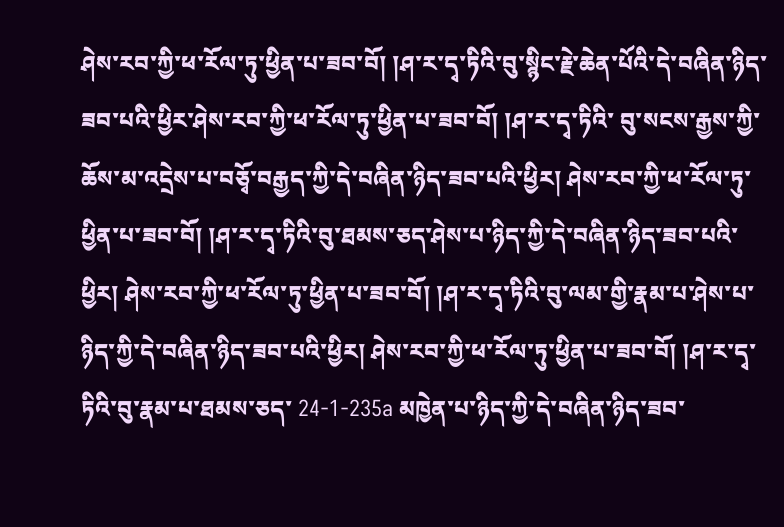ཤེས་རབ་ཀྱི་ཕ་རོལ་ཏུ་ཕྱིན་པ་ཟབ་བོ། །ཤ་ར་དྭ་ཏིའི་བུ་སྙིང་རྗེ་ཆེན་པོའི་དེ་བཞིན་ཉིད་ཟབ་པའི་ཕྱིར་ཤེས་རབ་ཀྱི་ཕ་རོལ་ཏུ་ཕྱིན་པ་ཟབ་བོ། །ཤ་ར་དྭ་ཏིའི་ བུ་སངས་རྒྱས་ཀྱི་ཆོས་མ་འདྲེས་པ་བཅྭོ་བརྒྱད་ཀྱི་དེ་བཞིན་ཉིད་ཟབ་པའི་ཕྱིར། ཤེས་རབ་ཀྱི་ཕ་རོལ་ཏུ་ཕྱིན་པ་ཟབ་བོ། །ཤ་ར་དྭ་ཏིའི་བུ་ཐམས་ཅད་ཤེས་པ་ཉིད་ཀྱི་དེ་བཞིན་ཉིད་ཟབ་པའི་ཕྱིར། ཤེས་རབ་ཀྱི་ཕ་རོལ་ཏུ་ཕྱིན་པ་ཟབ་བོ། །ཤ་ར་དྭ་ཏིའི་བུ་ལམ་གྱི་རྣམ་པ་ཤེས་པ་ཉིད་ཀྱི་དེ་བཞིན་ཉིད་ཟབ་པའི་ཕྱིར། ཤེས་རབ་ཀྱི་ཕ་རོལ་ཏུ་ཕྱིན་པ་ཟབ་བོ། །ཤ་ར་དྭ་ཏིའི་བུ་རྣམ་པ་ཐམས་ཅད་ 24-1-235a མཁྱེན་པ་ཉིད་ཀྱི་དེ་བཞིན་ཉིད་ཟབ་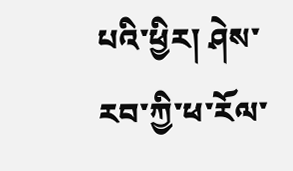པའི་ཕྱིར། ཤེས་རབ་ཀྱི་ཕ་རོལ་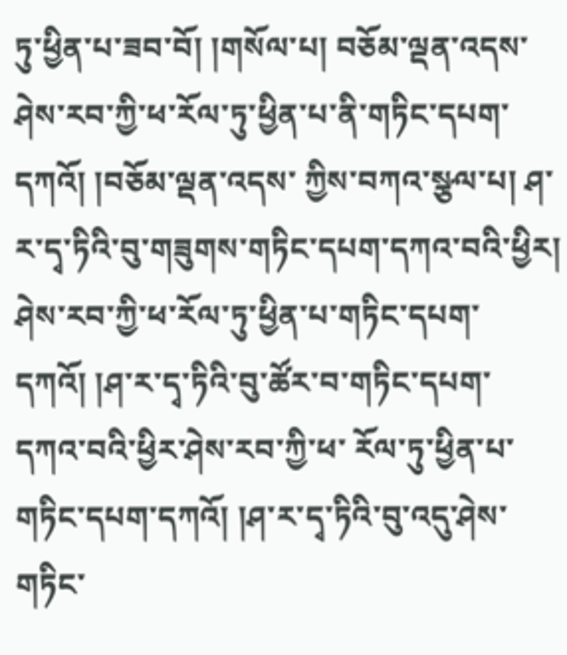ཏུ་ཕྱིན་པ་ཟབ་བོ། །གསོལ་པ། བཅོམ་ལྡན་འདས་ཤེས་རབ་ཀྱི་ཕ་རོལ་ཏུ་ཕྱིན་པ་ནི་གཏིང་དཔག་དཀའོ། །བཅོམ་ལྡན་འདས་ ཀྱིས་བཀའ་སྩལ་པ། ཤ་ར་དྭ་ཏིའི་བུ་གཟུགས་གཏིང་དཔག་དཀའ་བའི་ཕྱིར། ཤེས་རབ་ཀྱི་ཕ་རོལ་ཏུ་ཕྱིན་པ་གཏིང་དཔག་དཀའོ། །ཤ་ར་དྭ་ཏིའི་བུ་ཚོར་བ་གཏིང་དཔག་དཀའ་བའི་ཕྱིར་ཤེས་རབ་ཀྱི་ཕ་ རོལ་ཏུ་ཕྱིན་པ་གཏིང་དཔག་དཀའོ། །ཤ་ར་དྭ་ཏིའི་བུ་འདུ་ཤེས་གཏིང་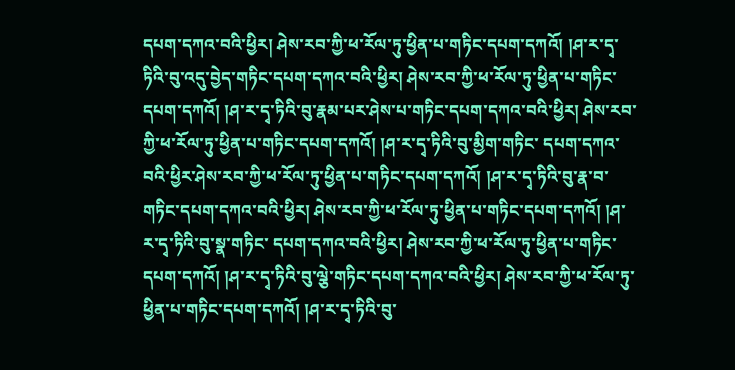དཔག་དཀའ་བའི་ཕྱིར། ཤེས་རབ་ཀྱི་ཕ་རོལ་ཏུ་ཕྱིན་པ་གཏིང་དཔག་དཀའོ། །ཤ་ར་དྭ་ཏིའི་བུ་འདུ་བྱེད་གཏིང་དཔག་དཀའ་བའི་ཕྱིར། ཤེས་རབ་ཀྱི་ཕ་རོལ་ཏུ་ཕྱིན་པ་གཏིང་དཔག་དཀའོ། །ཤ་ར་དྭ་ཏིའི་བུ་རྣམ་པར་ཤེས་པ་གཏིང་དཔག་དཀའ་བའི་ཕྱིར། ཤེས་རབ་ཀྱི་ཕ་རོལ་ཏུ་ཕྱིན་པ་གཏིང་དཔག་དཀའོ། །ཤ་ར་དྭ་ཏིའི་བུ་མྱིག་གཏིང་ དཔག་དཀའ་བའི་ཕྱིར་ཤེས་རབ་ཀྱི་ཕ་རོལ་ཏུ་ཕྱིན་པ་གཏིང་དཔག་དཀའོ། །ཤ་ར་དྭ་ཏིའི་བུ་རྣ་བ་གཏིང་དཔག་དཀའ་བའི་ཕྱིར། ཤེས་རབ་ཀྱི་ཕ་རོལ་ཏུ་ཕྱིན་པ་གཏིང་དཔག་དཀའོ། །ཤ་ར་དྭ་ཏིའི་བུ་སྣ་གཏིང་ དཔག་དཀའ་བའི་ཕྱིར། ཤེས་རབ་ཀྱི་ཕ་རོལ་ཏུ་ཕྱིན་པ་གཏིང་དཔག་དཀའོ། །ཤ་ར་དྭ་ཏིའི་བུ་ལྕེ་གཏིང་དཔག་དཀའ་བའི་ཕྱིར། ཤེས་རབ་ཀྱི་ཕ་རོལ་ཏུ་ཕྱིན་པ་གཏིང་དཔག་དཀའོ། །ཤ་ར་དྭ་ཏིའི་བུ་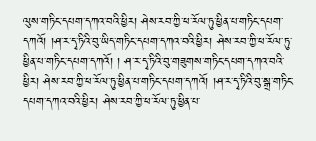ལུས་གཏིང་དཔག་དཀའ་བའི་ཕྱིར། ཤེས་རབ་ཀྱི་ཕ་རོལ་ཏུ་ཕྱིན་པ་གཏིང་དཔག་དཀའོ། །ཤ་ར་དྭ་ཏིའི་བུ་ཡིད་གཏིང་དཔག་དཀའ་བའི་ཕྱིར། ཤེས་རབ་ཀྱི་ཕ་རོལ་ཏུ་ཕྱིན་པ་གཏིང་དཔག་དཀའོ། ། ཤ་ར་དྭ་ཏིའི་བུ་གཟུགས་གཏིང་དཔག་དཀའ་བའི་ཕྱིར། ཤེས་རབ་ཀྱི་ཕ་རོལ་ཏུ་ཕྱིན་པ་གཏིང་དཔག་དཀའོ། །ཤ་ར་དྭ་ཏིའི་བུ་སྒྲ་གཏིང་དཔག་དཀའ་བའི་ཕྱིར། ཤེས་རབ་ཀྱི་ཕ་རོལ་ཏུ་ཕྱིན་པ་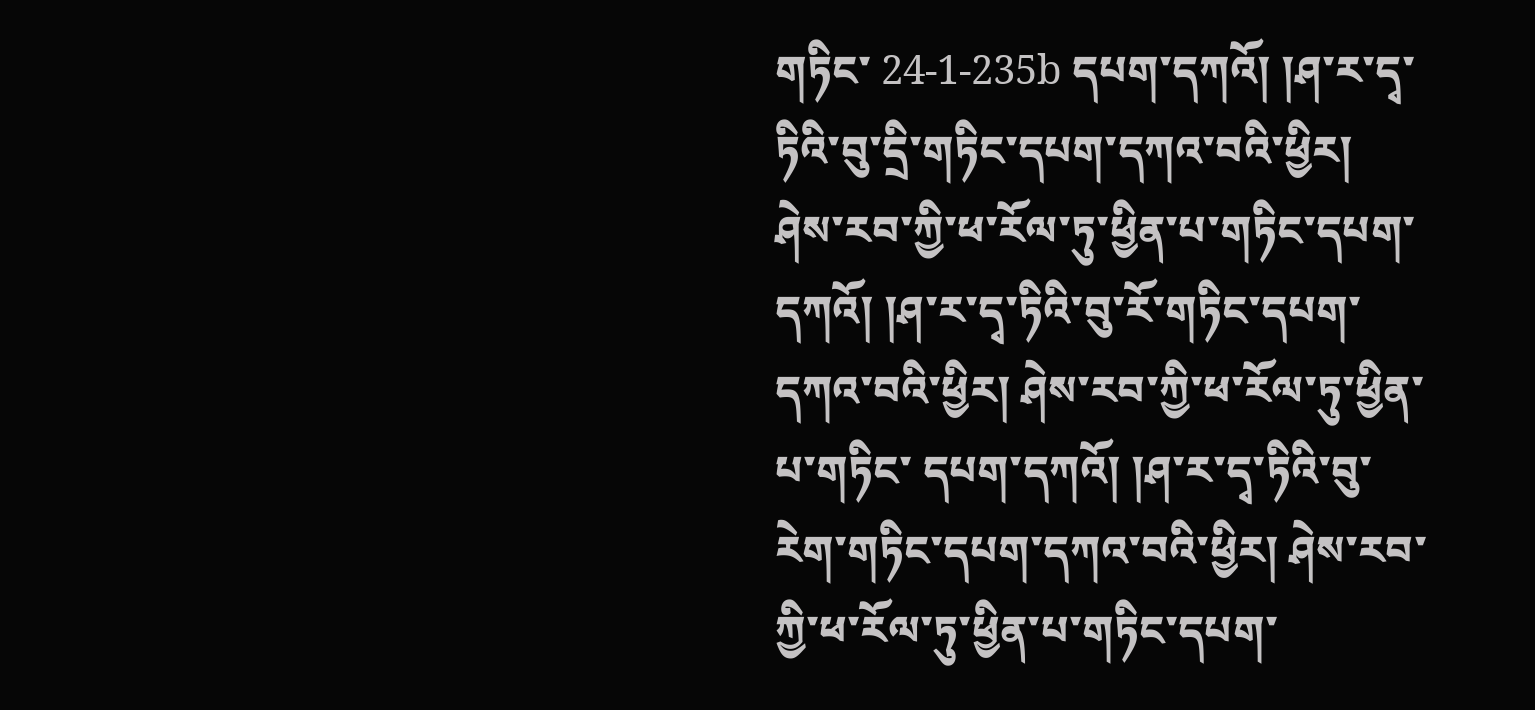གཏིང་ 24-1-235b དཔག་དཀའོ། །ཤ་ར་དྭ་ཏིའི་བུ་དྲི་གཏིང་དཔག་དཀའ་བའི་ཕྱིར། ཤེས་རབ་ཀྱི་ཕ་རོལ་ཏུ་ཕྱིན་པ་གཏིང་དཔག་དཀའོ། །ཤ་ར་དྭ་ཏིའི་བུ་རོ་གཏིང་དཔག་དཀའ་བའི་ཕྱིར། ཤེས་རབ་ཀྱི་ཕ་རོལ་ཏུ་ཕྱིན་པ་གཏིང་ དཔག་དཀའོ། །ཤ་ར་དྭ་ཏིའི་བུ་རེག་གཏིང་དཔག་དཀའ་བའི་ཕྱིར། ཤེས་རབ་ཀྱི་ཕ་རོལ་ཏུ་ཕྱིན་པ་གཏིང་དཔག་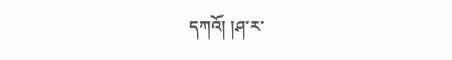དཀའོ། །ཤ་ར་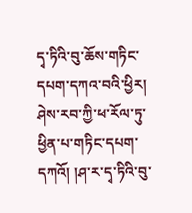དྭ་ཏིའི་བུ་ཆོས་གཏིང་དཔག་དཀའ་བའི་ཕྱིར། ཤེས་རབ་ཀྱི་ཕ་རོལ་ཏུ་ ཕྱིན་པ་གཏིང་དཔག་དཀའོ། །ཤ་ར་དྭ་ཏིའི་བུ་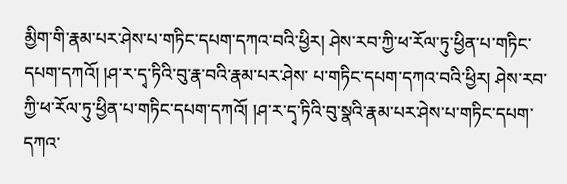མྱིག་གི་རྣམ་པར་ཤེས་པ་གཏིང་དཔག་དཀའ་བའི་ཕྱིར། ཤེས་རབ་ཀྱི་ཕ་རོལ་ཏུ་ཕྱིན་པ་གཏིང་དཔག་དཀའོ། །ཤ་ར་དྭ་ཏིའི་བུ་རྣ་བའི་རྣམ་པར་ཤེས་ པ་གཏིང་དཔག་དཀའ་བའི་ཕྱིར། ཤེས་རབ་ཀྱི་ཕ་རོལ་ཏུ་ཕྱིན་པ་གཏིང་དཔག་དཀའོ། །ཤ་ར་དྭ་ཏིའི་བུ་སྣའི་རྣམ་པར་ཤེས་པ་གཏིང་དཔག་དཀའ་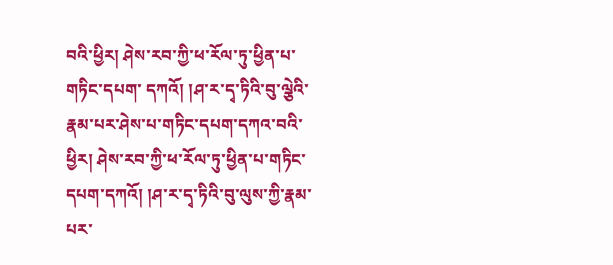བའི་ཕྱིར། ཤེས་རབ་ཀྱི་ཕ་རོལ་ཏུ་ཕྱིན་པ་གཏིང་དཔག་ དཀའོ། །ཤ་ར་དྭ་ཏིའི་བུ་ལྕེའི་རྣམ་པར་ཤེས་པ་གཏིང་དཔག་དཀའ་བའི་ཕྱིར། ཤེས་རབ་ཀྱི་ཕ་རོལ་ཏུ་ཕྱིན་པ་གཏིང་དཔག་དཀའོ། །ཤ་ར་དྭ་ཏིའི་བུ་ལུས་ཀྱི་རྣམ་པར་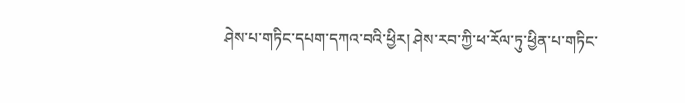ཤེས་པ་གཏིང་དཔག་དཀའ་བའི་ཕྱིར། ཤེས་རབ་ཀྱི་ཕ་རོལ་ཏུ་ཕྱིན་པ་གཏིང་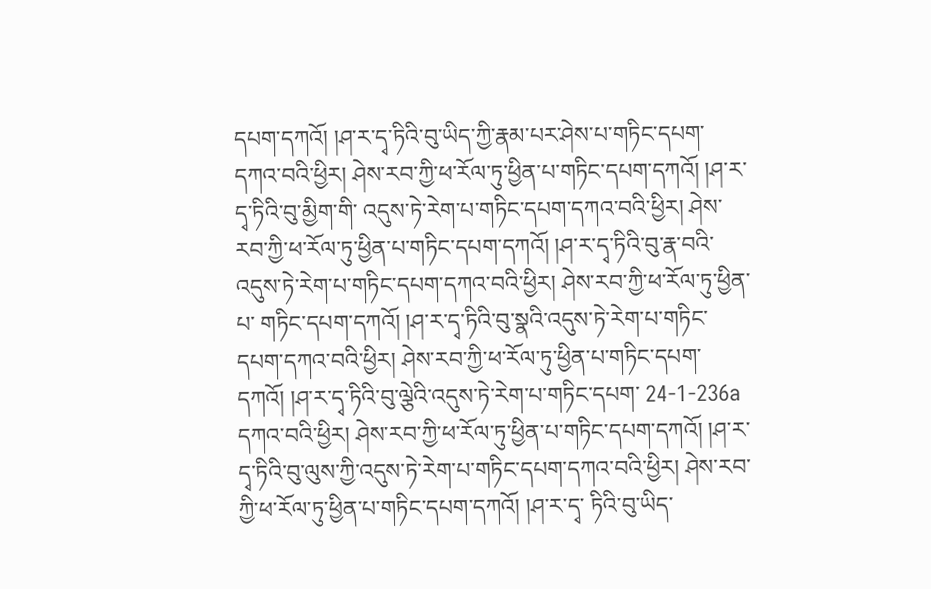དཔག་དཀའོ། །ཤ་ར་དྭ་ཏིའི་བུ་ཡིད་ཀྱི་རྣམ་པར་ཤེས་པ་གཏིང་དཔག་དཀའ་བའི་ཕྱིར། ཤེས་རབ་ཀྱི་ཕ་རོལ་ཏུ་ཕྱིན་པ་གཏིང་དཔག་དཀའོ། །ཤ་ར་དྭ་ཏིའི་བུ་མྱིག་གི་ འདུས་ཏེ་རེག་པ་གཏིང་དཔག་དཀའ་བའི་ཕྱིར། ཤེས་རབ་ཀྱི་ཕ་རོལ་ཏུ་ཕྱིན་པ་གཏིང་དཔག་དཀའོ། །ཤ་ར་དྭ་ཏིའི་བུ་རྣ་བའི་འདུས་ཏེ་རེག་པ་གཏིང་དཔག་དཀའ་བའི་ཕྱིར། ཤེས་རབ་ཀྱི་ཕ་རོལ་ཏུ་ཕྱིན་པ་ གཏིང་དཔག་དཀའོ། །ཤ་ར་དྭ་ཏིའི་བུ་སྣའི་འདུས་ཏེ་རེག་པ་གཏིང་དཔག་དཀའ་བའི་ཕྱིར། ཤེས་རབ་ཀྱི་ཕ་རོལ་ཏུ་ཕྱིན་པ་གཏིང་དཔག་དཀའོ། །ཤ་ར་དྭ་ཏིའི་བུ་ལྕེའི་འདུས་ཏེ་རེག་པ་གཏིང་དཔག་ 24-1-236a དཀའ་བའི་ཕྱིར། ཤེས་རབ་ཀྱི་ཕ་རོལ་ཏུ་ཕྱིན་པ་གཏིང་དཔག་དཀའོ། །ཤ་ར་དྭ་ཏིའི་བུ་ལུས་ཀྱི་འདུས་ཏེ་རེག་པ་གཏིང་དཔག་དཀའ་བའི་ཕྱིར། ཤེས་རབ་ཀྱི་ཕ་རོལ་ཏུ་ཕྱིན་པ་གཏིང་དཔག་དཀའོ། །ཤ་ར་དྭ་ ཏིའི་བུ་ཡིད་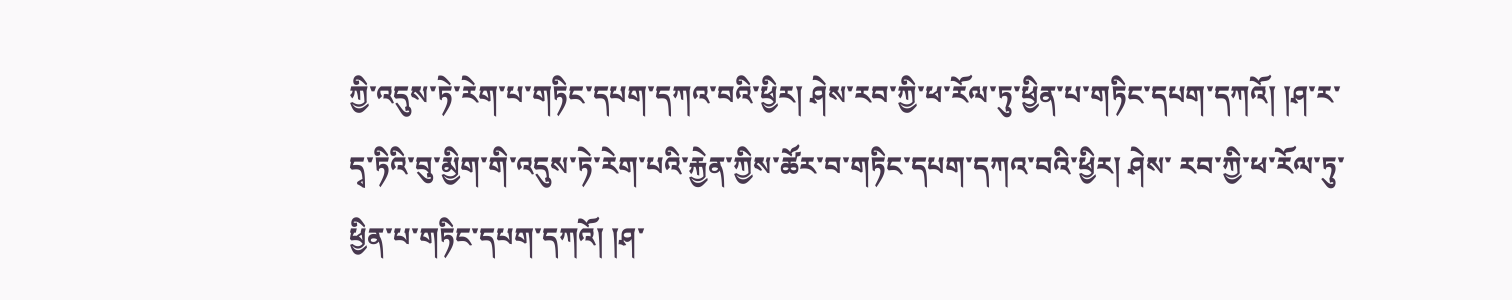ཀྱི་འདུས་ཏེ་རེག་པ་གཏིང་དཔག་དཀའ་བའི་ཕྱིར། ཤེས་རབ་ཀྱི་ཕ་རོལ་ཏུ་ཕྱིན་པ་གཏིང་དཔག་དཀའོ། །ཤ་ར་དྭ་ཏིའི་བུ་མྱིག་གི་འདུས་ཏེ་རེག་པའི་རྐྱེན་ཀྱིས་ཚོར་བ་གཏིང་དཔག་དཀའ་བའི་ཕྱིར། ཤེས་ རབ་ཀྱི་ཕ་རོལ་ཏུ་ཕྱིན་པ་གཏིང་དཔག་དཀའོ། །ཤ་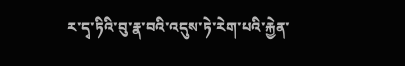ར་དྭ་ཏིའི་བུ་རྣ་བའི་འདུས་ཏེ་རེག་པའི་རྐྱེན་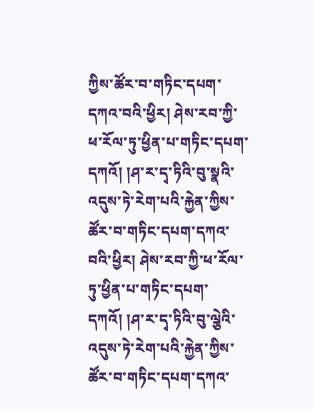ཀྱིས་ཚོར་བ་གཏིང་དཔག་དཀའ་བའི་ཕྱིར། ཤེས་རབ་ཀྱི་ཕ་རོལ་ཏུ་ཕྱིན་པ་གཏིང་དཔག་དཀའོ། །ཤ་ར་དྭ་ཏིའི་བུ་སྣའི་ འདུས་ཏེ་རེག་པའི་རྐྱེན་ཀྱིས་ཚོར་བ་གཏིང་དཔག་དཀའ་བའི་ཕྱིར། ཤེས་རབ་ཀྱི་ཕ་རོལ་ཏུ་ཕྱིན་པ་གཏིང་དཔག་དཀའོ། །ཤ་ར་དྭ་ཏིའི་བུ་ལྕེའི་འདུས་ཏེ་རེག་པའི་རྐྱེན་ཀྱིས་ཚོར་བ་གཏིང་དཔག་དཀའ་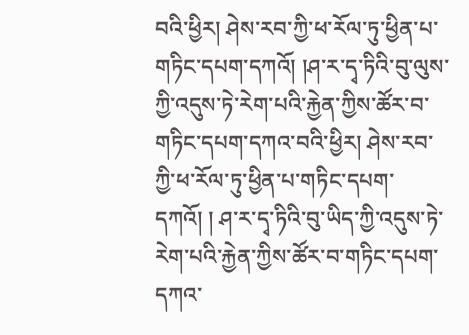བའི་ཕྱིར། ཤེས་རབ་ཀྱི་ཕ་རོལ་ཏུ་ཕྱིན་པ་གཏིང་དཔག་དཀའོ། །ཤ་ར་དྭ་ཏིའི་བུ་ལུས་ཀྱི་འདུས་ཏེ་རེག་པའི་རྐྱེན་ཀྱིས་ཚོར་བ་གཏིང་དཔག་དཀའ་བའི་ཕྱིར། ཤེས་རབ་ཀྱི་ཕ་རོལ་ཏུ་ཕྱིན་པ་གཏིང་དཔག་དཀའོ། ། ཤ་ར་དྭ་ཏིའི་བུ་ཡིད་ཀྱི་འདུས་ཏེ་རེག་པའི་རྐྱེན་ཀྱིས་ཚོར་བ་གཏིང་དཔག་དཀའ་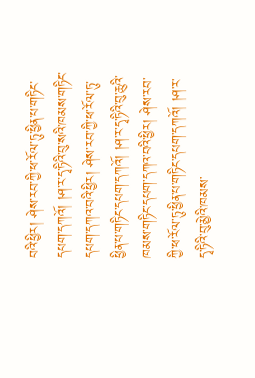བའི་ཕྱིར། ཤེས་རབ་ཀྱི་ཕ་རོལ་ཏུ་ཕྱིན་པ་གཏིང་དཔག་དཀའོ། །ཤ་ར་དྭ་ཏིའི་བུ་སའི་ཁམས་གཏིང་དཔག་དཀའ་བའི་ཕྱིར། ཤེས་རབ་ཀྱི་ཕ་རོལ་ཏུ་ཕྱིན་པ་གཏིང་དཔག་དཀའོ། །ཤ་ར་དྭ་ཏིའི་བུ་ཆུའི་ཁམས་གཏིང་དཔག་དཀའ་བའི་ཕྱིར། ཤེས་རབ་ཀྱི་ཕ་རོལ་ཏུ་ཕྱིན་པ་གཏིང་དཔག་དཀའོ། །ཤ་ར་དྭ་ཏིའི་བུ་མྱེའི་ཁམས་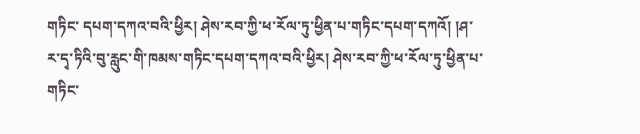གཏིང་ དཔག་དཀའ་བའི་ཕྱིར། ཤེས་རབ་ཀྱི་ཕ་རོལ་ཏུ་ཕྱིན་པ་གཏིང་དཔག་དཀའོ། །ཤ་ར་དྭ་ཏིའི་བུ་རླུང་གི་ཁམས་གཏིང་དཔག་དཀའ་བའི་ཕྱིར། ཤེས་རབ་ཀྱི་ཕ་རོལ་ཏུ་ཕྱིན་པ་གཏིང་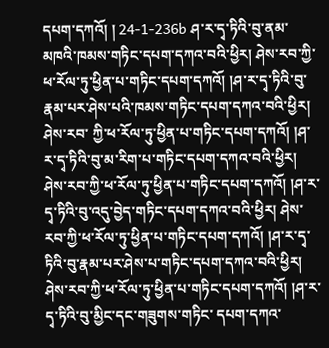དཔག་དཀའོ། ། 24-1-236b ཤ་ར་དྭ་ཏིའི་བུ་ནམ་མཁའི་ཁམས་གཏིང་དཔག་དཀའ་བའི་ཕྱིར། ཤེས་རབ་ཀྱི་ཕ་རོལ་ཏུ་ཕྱིན་པ་གཏིང་དཔག་དཀའོ། །ཤ་ར་དྭ་ཏིའི་བུ་རྣམ་པར་ཤེས་པའི་ཁམས་གཏིང་དཔག་དཀའ་བའི་ཕྱིར། ཤེས་རབ་ ཀྱི་ཕ་རོལ་ཏུ་ཕྱིན་པ་གཏིང་དཔག་དཀའོ། །ཤ་ར་དྭ་ཏིའི་བུ་མ་རིག་པ་གཏིང་དཔག་དཀའ་བའི་ཕྱིར། ཤེས་རབ་ཀྱི་ཕ་རོལ་ཏུ་ཕྱིན་པ་གཏིང་དཔག་དཀའོ། །ཤ་ར་དྭ་ཏིའི་བུ་འདུ་བྱེད་གཏིང་དཔག་དཀའ་བའི་ཕྱིར། ཤེས་རབ་ཀྱི་ཕ་རོལ་ཏུ་ཕྱིན་པ་གཏིང་དཔག་དཀའོ། །ཤ་ར་དྭ་ཏིའི་བུ་རྣམ་པར་ཤེས་པ་གཏིང་དཔག་དཀའ་བའི་ཕྱིར། ཤེས་རབ་ཀྱི་ཕ་རོལ་ཏུ་ཕྱིན་པ་གཏིང་དཔག་དཀའོ། །ཤ་ར་དྭ་ཏིའི་བུ་མྱིང་དང་གཟུགས་གཏིང་ དཔག་དཀའ་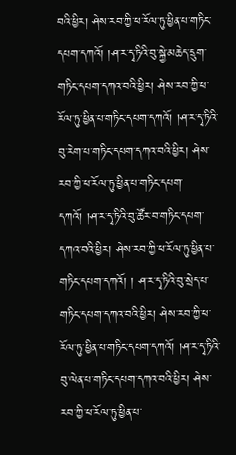བའི་ཕྱིར། ཤེས་རབ་ཀྱི་ཕ་རོལ་ཏུ་ཕྱིན་པ་གཏིང་དཔག་དཀའོ། །ཤ་ར་དྭ་ཏིའི་བུ་སྐྱེ་མཆེད་དྲུག་གཏིང་དཔག་དཀའ་བའི་ཕྱིར། ཤེས་རབ་ཀྱི་ཕ་རོལ་ཏུ་ཕྱིན་པ་གཏིང་དཔག་དཀའོ། །ཤ་ར་དྭ་ཏིའི་ བུ་རེག་པ་གཏིང་དཔག་དཀའ་བའི་ཕྱིར། ཤེས་རབ་ཀྱི་ཕ་རོལ་ཏུ་ཕྱིན་པ་གཏིང་དཔག་དཀའོ། །ཤ་ར་དྭ་ཏིའི་བུ་ཚོར་བ་གཏིང་དཔག་དཀའ་བའི་ཕྱིར། ཤེས་རབ་ཀྱི་ཕ་རོལ་ཏུ་ཕྱིན་པ་གཏིང་དཔག་དཀའོ། ། ཤ་ར་དྭ་ཏིའི་བུ་སྲེད་པ་གཏིང་དཔག་དཀའ་བའི་ཕྱིར། ཤེས་རབ་ཀྱི་ཕ་རོལ་ཏུ་ཕྱིན་པ་གཏིང་དཔག་དཀའོ། །ཤ་ར་དྭ་ཏིའི་བུ་ལེན་པ་གཏིང་དཔག་དཀའ་བའི་ཕྱིར། ཤེས་རབ་ཀྱི་ཕ་རོལ་ཏུ་ཕྱིན་པ་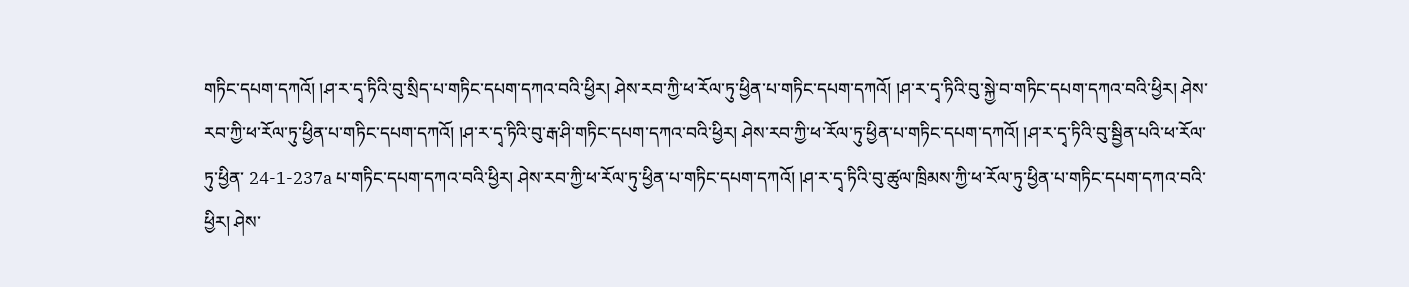གཏིང་དཔག་དཀའོ། །ཤ་ར་དྭ་ཏིའི་བུ་སྲིད་པ་གཏིང་དཔག་དཀའ་བའི་ཕྱིར། ཤེས་རབ་ཀྱི་ཕ་རོལ་ཏུ་ཕྱིན་པ་གཏིང་དཔག་དཀའོ། །ཤ་ར་དྭ་ཏིའི་བུ་སྐྱེ་བ་གཏིང་དཔག་དཀའ་བའི་ཕྱིར། ཤེས་ རབ་ཀྱི་ཕ་རོལ་ཏུ་ཕྱིན་པ་གཏིང་དཔག་དཀའོ། །ཤ་ར་དྭ་ཏིའི་བུ་རྒ་ཤི་གཏིང་དཔག་དཀའ་བའི་ཕྱིར། ཤེས་རབ་ཀྱི་ཕ་རོལ་ཏུ་ཕྱིན་པ་གཏིང་དཔག་དཀའོ། །ཤ་ར་དྭ་ཏིའི་བུ་སྦྱིན་པའི་ཕ་རོལ་ཏུ་ཕྱིན་ 24-1-237a པ་གཏིང་དཔག་དཀའ་བའི་ཕྱིར། ཤེས་རབ་ཀྱི་ཕ་རོལ་ཏུ་ཕྱིན་པ་གཏིང་དཔག་དཀའོ། །ཤ་ར་དྭ་ཏིའི་བུ་ཚུལ་ཁྲིམས་ཀྱི་ཕ་རོལ་ཏུ་ཕྱིན་པ་གཏིང་དཔག་དཀའ་བའི་ཕྱིར། ཤེས་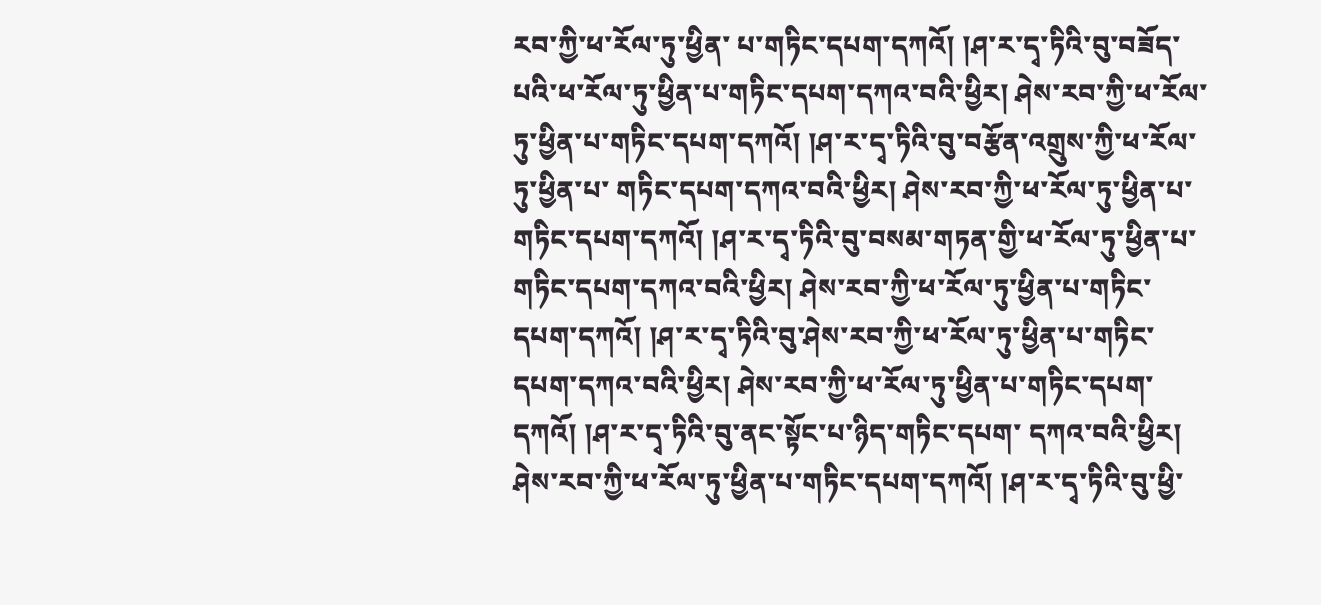རབ་ཀྱི་ཕ་རོལ་ཏུ་ཕྱིན་ པ་གཏིང་དཔག་དཀའོ། །ཤ་ར་དྭ་ཏིའི་བུ་བཟོད་པའི་ཕ་རོལ་ཏུ་ཕྱིན་པ་གཏིང་དཔག་དཀའ་བའི་ཕྱིར། ཤེས་རབ་ཀྱི་ཕ་རོལ་ཏུ་ཕྱིན་པ་གཏིང་དཔག་དཀའོ། །ཤ་ར་དྭ་ཏིའི་བུ་བརྩོན་འགྲུས་ཀྱི་ཕ་རོལ་ཏུ་ཕྱིན་པ་ གཏིང་དཔག་དཀའ་བའི་ཕྱིར། ཤེས་རབ་ཀྱི་ཕ་རོལ་ཏུ་ཕྱིན་པ་གཏིང་དཔག་དཀའོ། །ཤ་ར་དྭ་ཏིའི་བུ་བསམ་གཏན་གྱི་ཕ་རོལ་ཏུ་ཕྱིན་པ་གཏིང་དཔག་དཀའ་བའི་ཕྱིར། ཤེས་རབ་ཀྱི་ཕ་རོལ་ཏུ་ཕྱིན་པ་གཏིང་ དཔག་དཀའོ། །ཤ་ར་དྭ་ཏིའི་བུ་ཤེས་རབ་ཀྱི་ཕ་རོལ་ཏུ་ཕྱིན་པ་གཏིང་དཔག་དཀའ་བའི་ཕྱིར། ཤེས་རབ་ཀྱི་ཕ་རོལ་ཏུ་ཕྱིན་པ་གཏིང་དཔག་དཀའོ། །ཤ་ར་དྭ་ཏིའི་བུ་ནང་སྟོང་པ་ཉིད་གཏིང་དཔག་ དཀའ་བའི་ཕྱིར། ཤེས་རབ་ཀྱི་ཕ་རོལ་ཏུ་ཕྱིན་པ་གཏིང་དཔག་དཀའོ། །ཤ་ར་དྭ་ཏིའི་བུ་ཕྱི་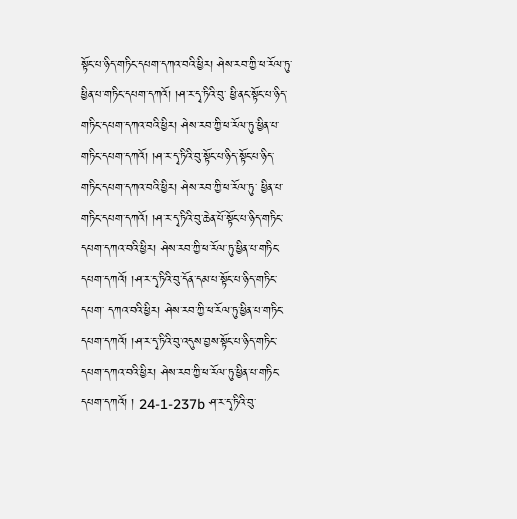སྟོང་པ་ཉིད་གཏིང་དཔག་དཀའ་བའི་ཕྱིར། ཤེས་རབ་ཀྱི་ཕ་རོལ་ཏུ་ཕྱིན་པ་གཏིང་དཔག་དཀའོ། །ཤ་ར་དྭ་ཏིའི་བུ་ ཕྱི་ནང་སྟོང་པ་ཉིད་གཏིང་དཔག་དཀའ་བའི་ཕྱིར། ཤེས་རབ་ཀྱི་ཕ་རོལ་ཏུ་ཕྱིན་པ་གཏིང་དཔག་དཀའོ། །ཤ་ར་དྭ་ཏིའི་བུ་སྟོང་པ་ཉིད་སྟོང་པ་ཉིད་གཏིང་དཔག་དཀའ་བའི་ཕྱིར། ཤེས་རབ་ཀྱི་ཕ་རོལ་ཏུ་ ཕྱིན་པ་གཏིང་དཔག་དཀའོ། །ཤ་ར་དྭ་ཏིའི་བུ་ཆེན་པོ་སྟོང་པ་ཉིད་གཏིང་དཔག་དཀའ་བའི་ཕྱིར། ཤེས་རབ་ཀྱི་ཕ་རོལ་ཏུ་ཕྱིན་པ་གཏིང་དཔག་དཀའོ། །ཤ་ར་དྭ་ཏིའི་བུ་དོན་དམ་པ་སྟོང་པ་ཉིད་གཏིང་དཔག་ དཀའ་བའི་ཕྱིར། ཤེས་རབ་ཀྱི་ཕ་རོལ་ཏུ་ཕྱིན་པ་གཏིང་དཔག་དཀའོ། །ཤ་ར་དྭ་ཏིའི་བུ་འདུས་བྱས་སྟོང་པ་ཉིད་གཏིང་དཔག་དཀའ་བའི་ཕྱིར། ཤེས་རབ་ཀྱི་ཕ་རོལ་ཏུ་ཕྱིན་པ་གཏིང་དཔག་དཀའོ། ། 24-1-237b ཤ་ར་དྭ་ཏིའི་བུ་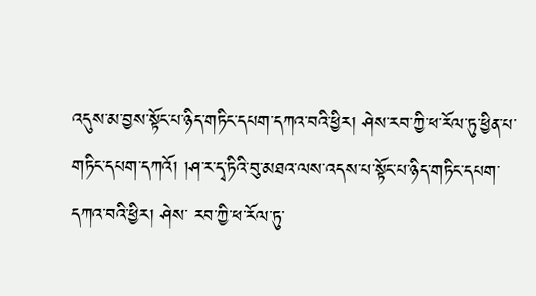འདུས་མ་བྱས་སྟོང་པ་ཉིད་གཏིང་དཔག་དཀའ་བའི་ཕྱིར། ཤེས་རབ་ཀྱི་ཕ་རོལ་ཏུ་ཕྱིན་པ་གཏིང་དཔག་དཀའོ། །ཤ་ར་དྭ་ཏིའི་བུ་མཐའ་ལས་འདས་པ་སྟོང་པ་ཉིད་གཏིང་དཔག་དཀའ་བའི་ཕྱིར། ཤེས་ རབ་ཀྱི་ཕ་རོལ་ཏུ་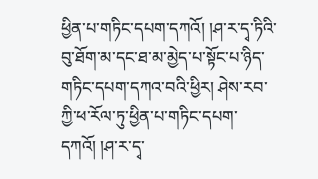ཕྱིན་པ་གཏིང་དཔག་དཀའོ། །ཤ་ར་དྭ་ཏིའི་བུ་ཐོག་མ་དང་ཐ་མ་མྱེད་པ་སྟོང་པ་ཉིད་གཏིང་དཔག་དཀའ་བའི་ཕྱིར། ཤེས་རབ་ཀྱི་ཕ་རོལ་ཏུ་ཕྱིན་པ་གཏིང་དཔག་དཀའོ། །ཤ་ར་དྭ་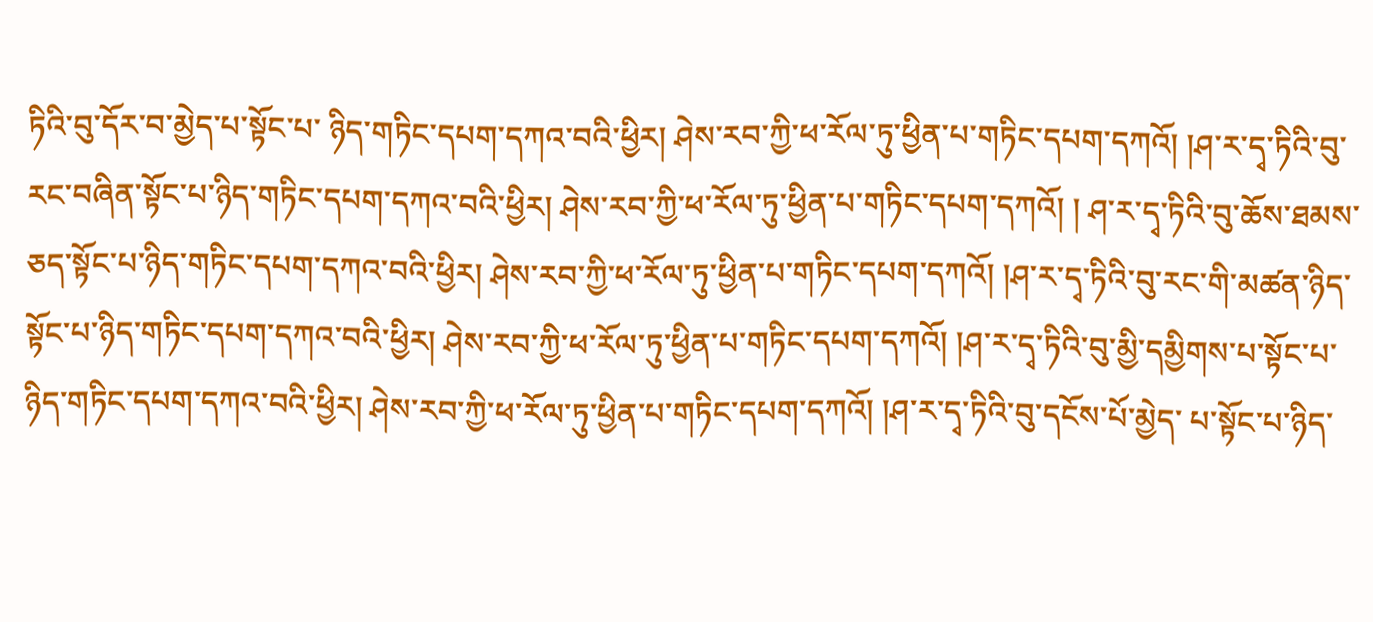ཏིའི་བུ་དོར་བ་མྱེད་པ་སྟོང་པ་ ཉིད་གཏིང་དཔག་དཀའ་བའི་ཕྱིར། ཤེས་རབ་ཀྱི་ཕ་རོལ་ཏུ་ཕྱིན་པ་གཏིང་དཔག་དཀའོ། །ཤ་ར་དྭ་ཏིའི་བུ་རང་བཞིན་སྟོང་པ་ཉིད་གཏིང་དཔག་དཀའ་བའི་ཕྱིར། ཤེས་རབ་ཀྱི་ཕ་རོལ་ཏུ་ཕྱིན་པ་གཏིང་དཔག་དཀའོ། ། ཤ་ར་དྭ་ཏིའི་བུ་ཆོས་ཐམས་ཅད་སྟོང་པ་ཉིད་གཏིང་དཔག་དཀའ་བའི་ཕྱིར། ཤེས་རབ་ཀྱི་ཕ་རོལ་ཏུ་ཕྱིན་པ་གཏིང་དཔག་དཀའོ། །ཤ་ར་དྭ་ཏིའི་བུ་རང་གི་མཚན་ཉིད་སྟོང་པ་ཉིད་གཏིང་དཔག་དཀའ་བའི་ཕྱིར། ཤེས་རབ་ཀྱི་ཕ་རོལ་ཏུ་ཕྱིན་པ་གཏིང་དཔག་དཀའོ། །ཤ་ར་དྭ་ཏིའི་བུ་མྱི་དམྱིགས་པ་སྟོང་པ་ཉིད་གཏིང་དཔག་དཀའ་བའི་ཕྱིར། ཤེས་རབ་ཀྱི་ཕ་རོལ་ཏུ་ཕྱིན་པ་གཏིང་དཔག་དཀའོ། །ཤ་ར་དྭ་ཏིའི་བུ་དངོས་པོ་མྱེད་ པ་སྟོང་པ་ཉིད་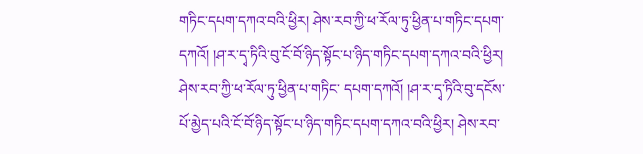གཏིང་དཔག་དཀའ་བའི་ཕྱིར། ཤེས་རབ་ཀྱི་ཕ་རོལ་ཏུ་ཕྱིན་པ་གཏིང་དཔག་དཀའོ། །ཤ་ར་དྭ་ཏིའི་བུ་ངོ་བོ་ཉིད་སྟོང་པ་ཉིད་གཏིང་དཔག་དཀའ་བའི་ཕྱིར། ཤེས་རབ་ཀྱི་ཕ་རོལ་ཏུ་ཕྱིན་པ་གཏིང་ དཔག་དཀའོ། །ཤ་ར་དྭ་ཏིའི་བུ་དངོས་པོ་མྱེད་པའི་ངོ་བོ་ཉིད་སྟོང་པ་ཉིད་གཏིང་དཔག་དཀའ་བའི་ཕྱིར། ཤེས་རབ་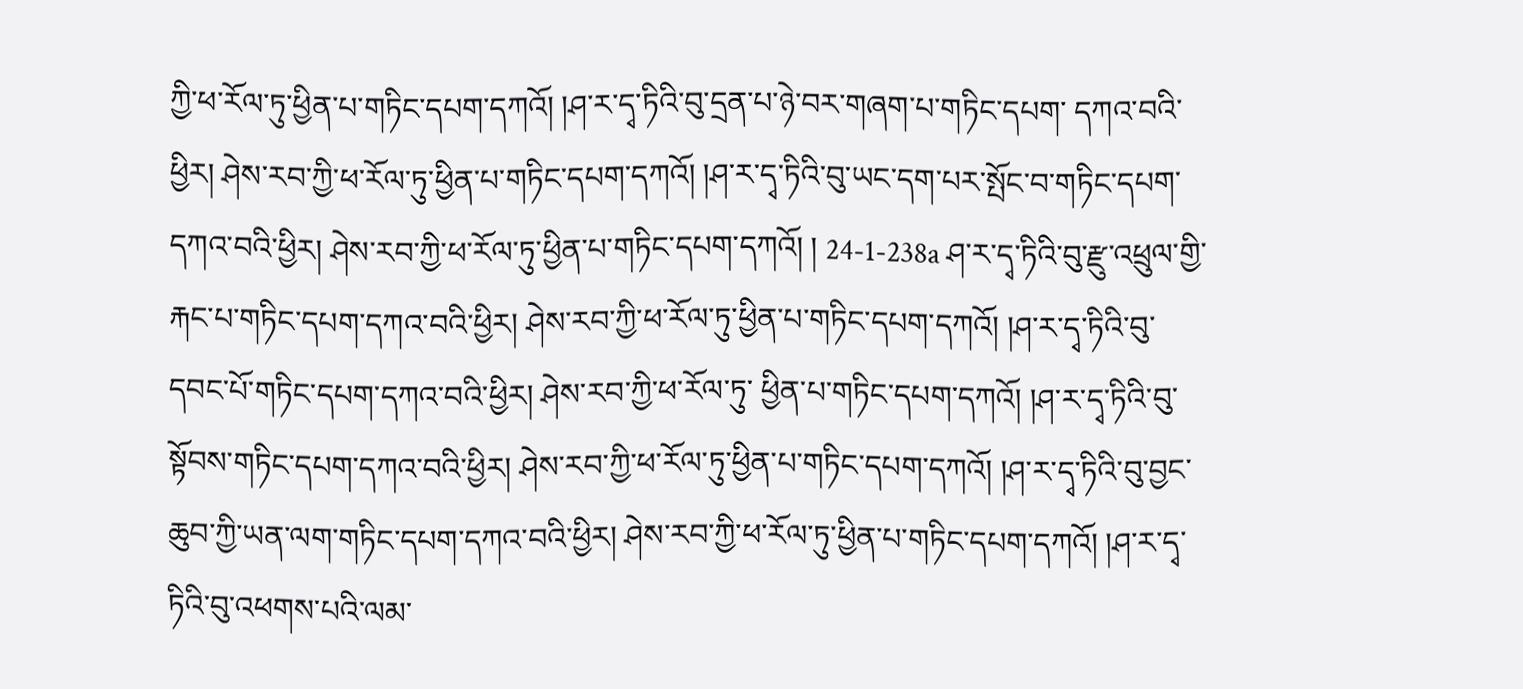ཀྱི་ཕ་རོལ་ཏུ་ཕྱིན་པ་གཏིང་དཔག་དཀའོ། །ཤ་ར་དྭ་ཏིའི་བུ་དྲན་པ་ཉེ་བར་གཞག་པ་གཏིང་དཔག་ དཀའ་བའི་ཕྱིར། ཤེས་རབ་ཀྱི་ཕ་རོལ་ཏུ་ཕྱིན་པ་གཏིང་དཔག་དཀའོ། །ཤ་ར་དྭ་ཏིའི་བུ་ཡང་དག་པར་སྤོང་བ་གཏིང་དཔག་དཀའ་བའི་ཕྱིར། ཤེས་རབ་ཀྱི་ཕ་རོལ་ཏུ་ཕྱིན་པ་གཏིང་དཔག་དཀའོ། ། 24-1-238a ཤ་ར་དྭ་ཏིའི་བུ་རྫུ་འཕྲུལ་གྱི་རྐང་པ་གཏིང་དཔག་དཀའ་བའི་ཕྱིར། ཤེས་རབ་ཀྱི་ཕ་རོལ་ཏུ་ཕྱིན་པ་གཏིང་དཔག་དཀའོ། །ཤ་ར་དྭ་ཏིའི་བུ་དབང་པོ་གཏིང་དཔག་དཀའ་བའི་ཕྱིར། ཤེས་རབ་ཀྱི་ཕ་རོལ་ཏུ་ ཕྱིན་པ་གཏིང་དཔག་དཀའོ། །ཤ་ར་དྭ་ཏིའི་བུ་སྟོབས་གཏིང་དཔག་དཀའ་བའི་ཕྱིར། ཤེས་རབ་ཀྱི་ཕ་རོལ་ཏུ་ཕྱིན་པ་གཏིང་དཔག་དཀའོ། །ཤ་ར་དྭ་ཏིའི་བུ་བྱང་ཆུབ་ཀྱི་ཡན་ལག་གཏིང་དཔག་དཀའ་བའི་ཕྱིར། ཤེས་རབ་ཀྱི་ཕ་རོལ་ཏུ་ཕྱིན་པ་གཏིང་དཔག་དཀའོ། །ཤ་ར་དྭ་ཏིའི་བུ་འཕགས་པའི་ལམ་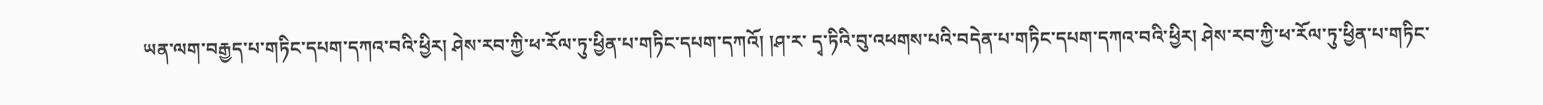ཡན་ལག་བརྒྱད་པ་གཏིང་དཔག་དཀའ་བའི་ཕྱིར། ཤེས་རབ་ཀྱི་ཕ་རོལ་ཏུ་ཕྱིན་པ་གཏིང་དཔག་དཀའོ། །ཤ་ར་ དྭ་ཏིའི་བུ་འཕགས་པའི་བདེན་པ་གཏིང་དཔག་དཀའ་བའི་ཕྱིར། ཤེས་རབ་ཀྱི་ཕ་རོལ་ཏུ་ཕྱིན་པ་གཏིང་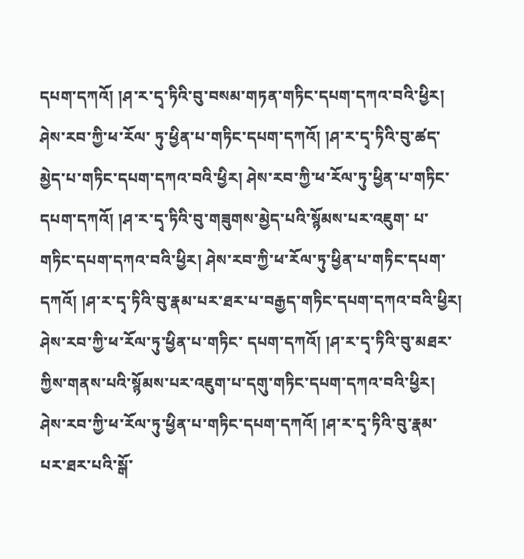དཔག་དཀའོ། །ཤ་ར་དྭ་ཏིའི་བུ་བསམ་གཏན་གཏིང་དཔག་དཀའ་བའི་ཕྱིར། ཤེས་རབ་ཀྱི་ཕ་རོལ་ ཏུ་ཕྱིན་པ་གཏིང་དཔག་དཀའོ། །ཤ་ར་དྭ་ཏིའི་བུ་ཚད་མྱེད་པ་གཏིང་དཔག་དཀའ་བའི་ཕྱིར། ཤེས་རབ་ཀྱི་ཕ་རོལ་ཏུ་ཕྱིན་པ་གཏིང་དཔག་དཀའོ། །ཤ་ར་དྭ་ཏིའི་བུ་གཟུགས་མྱེད་པའི་སྙོམས་པར་འཇུག་ པ་གཏིང་དཔག་དཀའ་བའི་ཕྱིར། ཤེས་རབ་ཀྱི་ཕ་རོལ་ཏུ་ཕྱིན་པ་གཏིང་དཔག་དཀའོ། །ཤ་ར་དྭ་ཏིའི་བུ་རྣམ་པར་ཐར་པ་བརྒྱད་གཏིང་དཔག་དཀའ་བའི་ཕྱིར། ཤེས་རབ་ཀྱི་ཕ་རོལ་ཏུ་ཕྱིན་པ་གཏིང་ དཔག་དཀའོ། །ཤ་ར་དྭ་ཏིའི་བུ་མཐར་ཀྱིས་གནས་པའི་སྙོམས་པར་འཇུག་པ་དགུ་གཏིང་དཔག་དཀའ་བའི་ཕྱིར། ཤེས་རབ་ཀྱི་ཕ་རོལ་ཏུ་ཕྱིན་པ་གཏིང་དཔག་དཀའོ། །ཤ་ར་དྭ་ཏིའི་བུ་རྣམ་ པར་ཐར་པའི་སྒོ་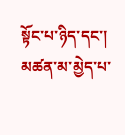སྟོང་པ་ཉིད་དང་། མཚན་མ་མྱེད་པ་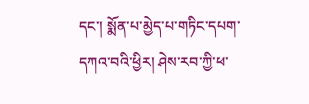དང་། སྨོན་པ་མྱེད་པ་གཏིང་དཔག་དཀའ་བའི་ཕྱིར། ཤེས་རབ་ཀྱི་ཕ་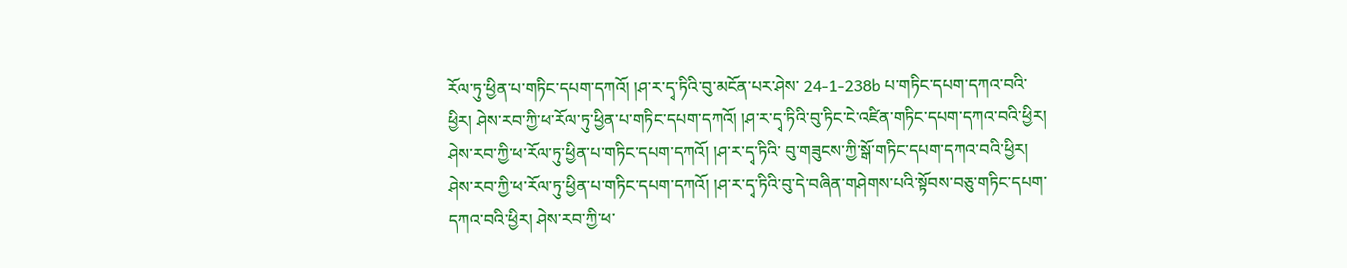རོལ་ཏུ་ཕྱིན་པ་གཏིང་དཔག་དཀའོ། །ཤ་ར་དྭ་ཏིའི་བུ་མངོན་པར་ཤེས་ 24-1-238b པ་གཏིང་དཔག་དཀའ་བའི་ཕྱིར། ཤེས་རབ་ཀྱི་ཕ་རོལ་ཏུ་ཕྱིན་པ་གཏིང་དཔག་དཀའོ། །ཤ་ར་དྭ་ཏིའི་བུ་ཏིང་ངེ་འཛིན་གཏིང་དཔག་དཀའ་བའི་ཕྱིར། ཤེས་རབ་ཀྱི་ཕ་རོལ་ཏུ་ཕྱིན་པ་གཏིང་དཔག་དཀའོ། །ཤ་ར་དྭ་ཏིའི་ བུ་གཟུངས་ཀྱི་སྒོ་གཏིང་དཔག་དཀའ་བའི་ཕྱིར། ཤེས་རབ་ཀྱི་ཕ་རོལ་ཏུ་ཕྱིན་པ་གཏིང་དཔག་དཀའོ། །ཤ་ར་དྭ་ཏིའི་བུ་དེ་བཞིན་གཤེགས་པའི་སྟོབས་བཅུ་གཏིང་དཔག་དཀའ་བའི་ཕྱིར། ཤེས་རབ་ཀྱི་ཕ་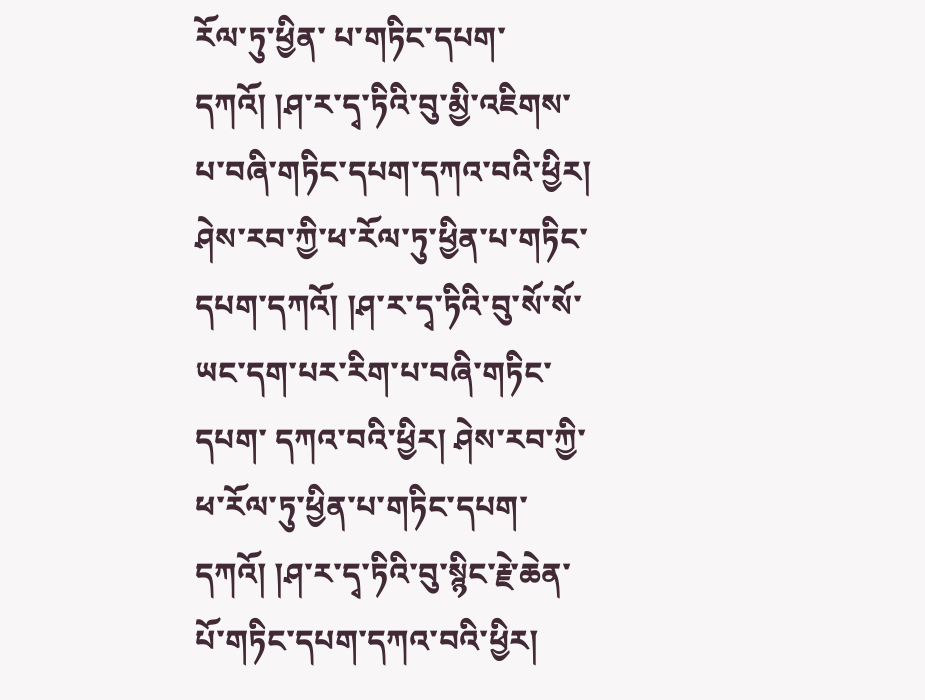རོལ་ཏུ་ཕྱིན་ པ་གཏིང་དཔག་དཀའོ། །ཤ་ར་དྭ་ཏིའི་བུ་མྱི་འཇིགས་པ་བཞི་གཏིང་དཔག་དཀའ་བའི་ཕྱིར། ཤེས་རབ་ཀྱི་ཕ་རོལ་ཏུ་ཕྱིན་པ་གཏིང་དཔག་དཀའོ། །ཤ་ར་དྭ་ཏིའི་བུ་སོ་སོ་ཡང་དག་པར་རིག་པ་བཞི་གཏིང་དཔག་ དཀའ་བའི་ཕྱིར། ཤེས་རབ་ཀྱི་ཕ་རོལ་ཏུ་ཕྱིན་པ་གཏིང་དཔག་དཀའོ། །ཤ་ར་དྭ་ཏིའི་བུ་སྙིང་རྗེ་ཆེན་པོ་གཏིང་དཔག་དཀའ་བའི་ཕྱིར།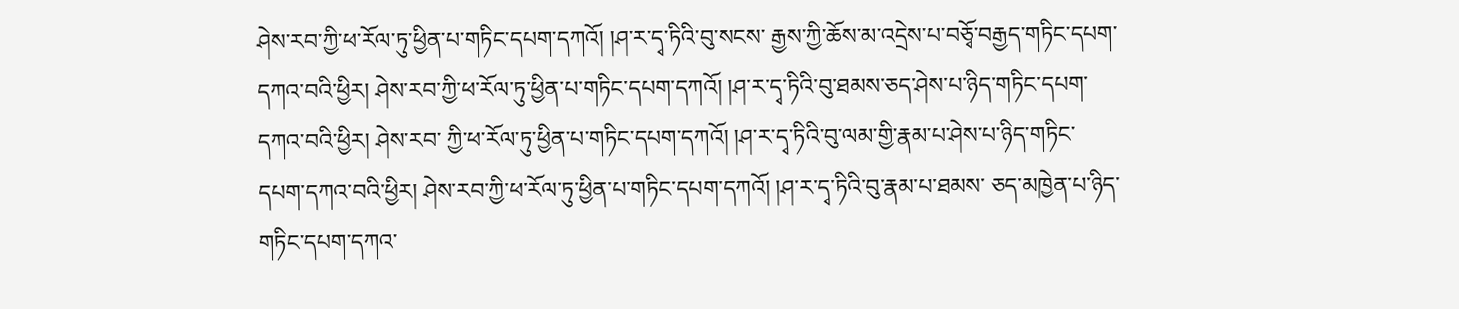ཤེས་རབ་ཀྱི་ཕ་རོལ་ཏུ་ཕྱིན་པ་གཏིང་དཔག་དཀའོ། །ཤ་ར་དྭ་ཏིའི་བུ་སངས་ རྒྱས་ཀྱི་ཆོས་མ་འདྲེས་པ་བཅྭོ་བརྒྱད་གཏིང་དཔག་དཀའ་བའི་ཕྱིར། ཤེས་རབ་ཀྱི་ཕ་རོལ་ཏུ་ཕྱིན་པ་གཏིང་དཔག་དཀའོ། །ཤ་ར་དྭ་ཏིའི་བུ་ཐམས་ཅད་ཤེས་པ་ཉིད་གཏིང་དཔག་དཀའ་བའི་ཕྱིར། ཤེས་རབ་ ཀྱི་ཕ་རོལ་ཏུ་ཕྱིན་པ་གཏིང་དཔག་དཀའོ། །ཤ་ར་དྭ་ཏིའི་བུ་ལམ་གྱི་རྣམ་པ་ཤེས་པ་ཉིད་གཏིང་དཔག་དཀའ་བའི་ཕྱིར། ཤེས་རབ་ཀྱི་ཕ་རོལ་ཏུ་ཕྱིན་པ་གཏིང་དཔག་དཀའོ། །ཤ་ར་དྭ་ཏིའི་བུ་རྣམ་པ་ཐམས་ ཅད་མཁྱེན་པ་ཉིད་གཏིང་དཔག་དཀའ་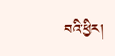བའི་ཕྱིར།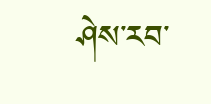ཤེས་རབ་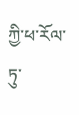ཀྱི་ཕ་རོལ་ཏུ་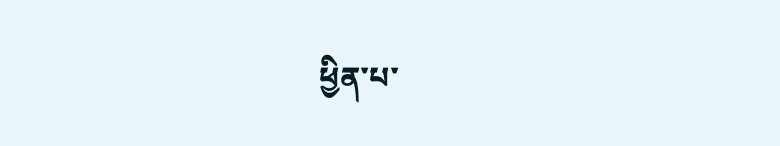ཕྱིན་པ་